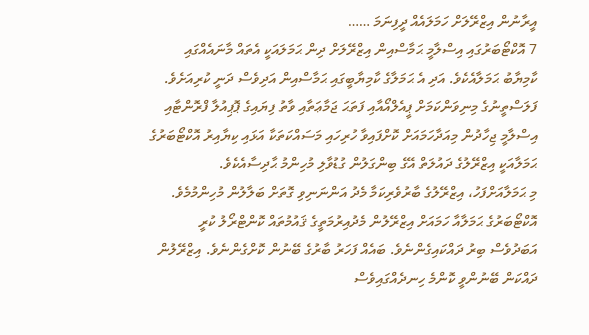އީރާނުން އިޒްރޭލަށް ހަމަލައެއް ދީފިނަމަ ……
7 އޮކްޓޯބަރުގައި އިސްލާމީ ޙަމާސްއިން އިޒްރޭލަށް ދިން ޙަމަލައަކީ އެތައް މާނައެއްގައި ކާމިޔާބު ޙަމަލާއެކެވެ. އަދި އެ ޙަމަލާގެ ކާމިޔާބީގައި ޙަމާސްއިން އަދިވެސް ދަނީ ކުރިއަށެވެ. ފަލަސްތީނުގެ މިނިވަންކަމަށް ޕީއެލްއޯއާއި ފަތަޙަ ޖަމާޢަތާއި ވާތު ފިޔައިގެ ޕޮޕިއުލާ ފްރޮންޓާއި އިސްލާމީ ޖިހާދުން މިއަދާހަމައަށް ކޮށްފައިވާ ހުރިހައި މަސައްކަތަކާ އަޅައި ކިޔާއިރު އޮކްޓޯބަރުގެ ޙަމަލާއަކީ އިޒްރޭލުގެ ދައުލަތް އޭގެ ބިންގަލުން ގުޑުވާލި މުހިންމު ޙާދިސާއެކެވެ.
މި ޙަމަލާއަށްފަހު، އިޒްރޭލުގެ ބާރުވެރިކަމާ މެދު އަންނަނިވި ގޮތަށް ބަލާލުން މުހިންމުމެވެ.
އޮކްޓޯބަރުގެ ޙަމަލާއާ ހަމައަށް އިޒްރޭލުން މެދުއިރުމަތީގެ ޤައުމުތައް ކޮންޓްރޯލު ކުރީ އަބަދުވެސް ބިރު ދައްކައިގެންނެވެ. ބައެއް ފަހަރު ބާރުގެ ބޭނުން ކޮށްގެންނެވެ. އިޒްރޭލުން ދައްކަން ބޭނުންވީ ކޮންމެ ހިނދެއްގައިވެސް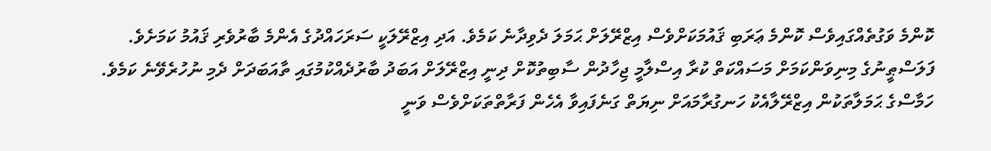ކޮންމެ ވަގުތެއްގައިވެސް ކޮންމެ ޢަރަބި ޤައުމަކަށްވެސް އިޒްރޭލަށް ޙަމަލަ ދެވިދާނެ ކަމެވެ. އަދި އިޒްރޭލަކީ ސަރަހައްދުގެ އެންމެ ބާރުވެރި ޤައުމު ކަމަށެވެ.
ފަލަސްޠީނުގެ މިނިވަންކަމަށް މަސައްކަތް ކުރާ އިސްލާމީ ޖިހާދުން ސާބިތުކޮށް ދިނީ އިޒްރޭލަށް އަބަދު ބާރުދެއްކުމުގައި ތާއަބަދަށް ދެމި ނުހުރެވޭނެ ކަމެވެ.
ހަމާސްގެ ޙަމަލާތަކުން އިޒްރޭލާއެކު ހަނގުރާމައަށް ނިޔަތް ގަނެފައިވާ އެހެން ފަރާތްތަކަށްވެސް ވަނީ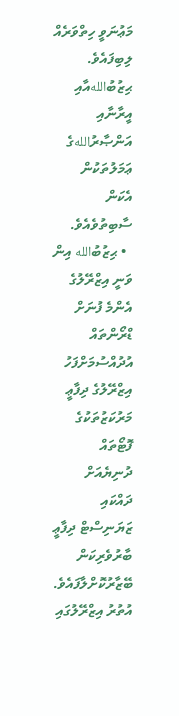މަޢުނަވީ ހިތްވަރެއް ލިބިފައެވެ. ޙިޒުބުاللهއާއި އީރާނާއި އަންޞާރުاللهގެ ޢަމަލުތަކުން އެކަން ސާބިތުވެއެވެ.
  • ޙިޒުބުالله އިން ވަނީ އިޒްރޭލުގެ އެންމެ ފުނަށް ޑްރޯންތައް އުދުއްސުމަށްފަހު އިޒްރޭލުގެ ދިފާޢީ މަރުކަޒުތަކުގެ ފޮޓޯތައް ދުނިޔެއަށް ދައްކައި ޒަޔަނިސްޓް ދިފާޢީ ބާރުވެރިކަން ބޭޒާރުކޮށްލާފައެވެ. އުތުރު އިޒްރޭލުގައި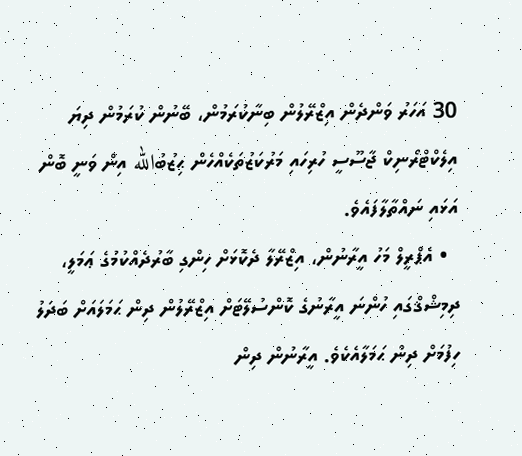30 އަހަރު ވަންދެން އިޒްރޭލުން ބިނާކުރަމުން، ބޭނުން ކުރަމުން ދިޔަ އިލެކްޓްރޯނިކް ޖާސޫސީ ހުރިހައި މަރުކަޒުތަކެއްހެން ޙިޒުބުالله އިން ވަނީ ބޮން އަޅައި ނައްތާލާފައެވެ.
  • އެޕްރީލް މަހު އީރާނުން، އިޒްރޭލާ ދެކޮޅަށް ހިންގި ބާރުދެއްކުމުގެ ޢަމަލީ، ދިމިޝްޤްގައި ހުންނަ އީރާނުގެ ކޮންސުލޭޓަށް އިޒްރޭލުން ދިން ޙަމަލައަށް ބަދަލު ހިފުމަށް ދިން ޙަމަލާއެކެވެ. އީރާނުން ދިން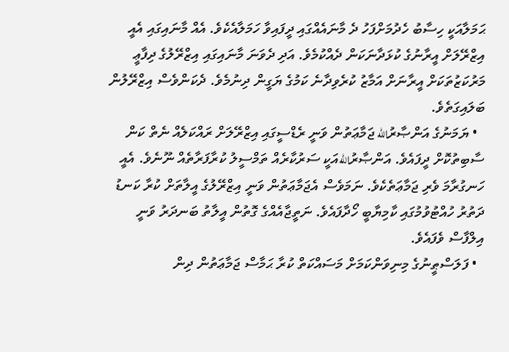ޙަމަލާއަކީ ހިސާބު ހެދުމަށްފަހު ދެ މާނައެއްގައި ދީފައިވާ ހަމަލާއެކެވެ. އެއް މާނައިގައި އެއީ އިޒްރޭލަށް އީރާނުގެ ކުޅަދާނަކަން ދެއްކުމެވެ. އަދި ދެވަނަ މާނައިގައި އިޒްރޭލުގެ ދިފާޢީ މަރުކަޒުތަކަށް އީރާނަށް އަމާޒު ކުރެވިދާނެ ކަމުގެ ޔަގީން ދިނުމެވެ. ދެކަންވެސް އިޒްރޭލުން ބަލައިގަތެވެ.
  • ޔަމަނުގެ އަންޞާރުالله ޖަމާޢަތުން ވަނީ ރެޑްސީގައި އިޒްރޭލަށް ރައްކަލެއް ނެތް ކަން ސާބިތުކޮށް ދީފައެވެ. އަންޞާރުاللهއަކީ ސަރުކާރެއް ތަމްސީލު ކުރާފަރާތެއް ނޫނެވެ. އެއީ ހަނގުރާމަ ވެރި ޖަމާޢަތެކެވެ. ނަމަވެސް އެޖަމާޢަތުން ވަނީ އިޒްރޭލުގެ އީލާތަށް ކުރާ ކަނޑު ދަތުރު ހުއްޓުވުމުގައި ކާމިޔާބީ ހޯދާފައެވެ. ނަތީޖާއެއްގެ ގޮތުން އީލާތު ބަނދަރު ވަނީ އިލްފާސް ވެފައެވެ.
  • ފަލަސްޠީނުގެ މިނިވަންކަމަށް މަސައްކަތް ކުރާ ޙަމާސް ޖަމާޢަތުން ދިން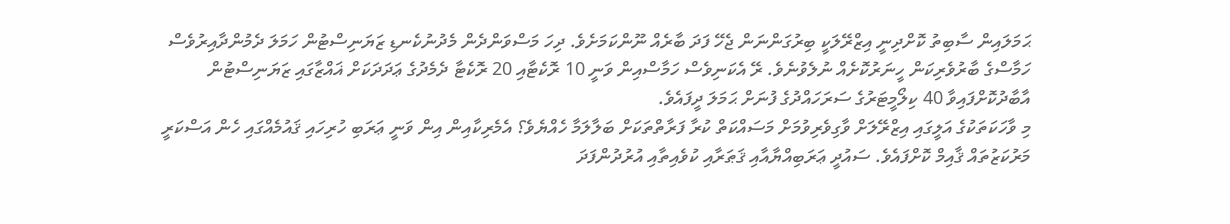ޙަމަލައިން ސާބިތު ކޮށްދިނީ އިޒްރޭލަކީ ބިރުގަންނަން ޖެހޭ ފަދަ ބާރެއް ނޫންކަމަށެވެ. ދިހަ މަސްވަންދެން މެދުނުކެނޑި ޒަޔަނިސްޓުން ހަމަލަ ދެމުންދާއިރުވެސް ހަމާސްގެ ބާރުވެރިކަން ހީނަރުކޮށެއް ނުލެވުނެވެ. ރޭ އެކަނިވެސް ހަމާސްއިން ވަނީ 10 ރޮކެޓާއި 20 ރޮކެޓާ ދެމެދުގެ ޢަދަދަކަށް ޣައްޒާގައި ޒަޔަނިސްޓުން އާބާދުކޮށްފައިވާ 40 ކިލޯމީޓަރުގެ ސަރަހައްދުގެ ފުނަށް ޙަމަލަ ދީފައެވެ.
މި ވާހަކަތަކުގެ އަލީގައި އިޒްރޭލަށް ވާގިވެރިވުމަށް މަސައްކަތް ކުރާ ފަރާތްތަކަށް ބަލާލަމާ ހެއްޔެވެ؟ އެމެރިކާއިން އިން ވަނީ ޢަރަބި ހުރިހައި ޤައުމެއްގައި ހެން އަސްކަރީ މަރުކަޒުތައް ޤާއިމް ކޮށްފައެވެ. ސައުދީ ޢަރަބިއްޔާއާއި ޤަޠަރާއި ކުވެއިތާއި އުރުދުންފަދަ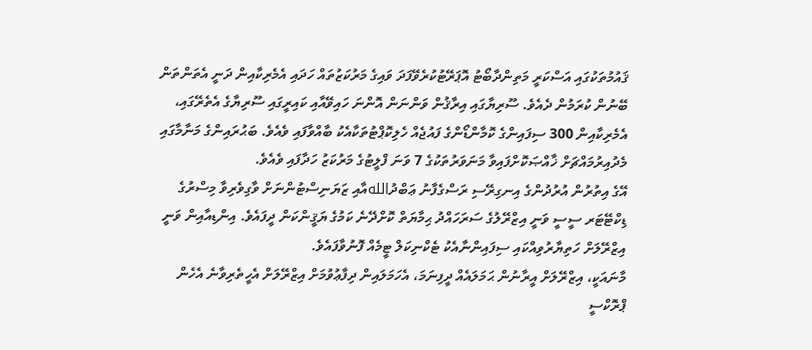ޤައުމުތަކުގައި އަސްކަރީ މަތިންދާބޯޓު އޮޕަރޭޓުކުރެވޭފަދަ ވައިގެ މަރުކަޒުތައް ހަދައި އެމެރިކާއިން ދަނީ އެތަންތަން ބޭނުން ކުރަމުން ދެއެވެ. ސޫރިޔާގައި އިރާޤުން ވަންނަން އޮންނަ ހައިވޭއާއި ކައިރީގައި ސޫރިޔާގެ އެތެރޭގައި، އެމެރިކާއިން 300 ސިފައިންގެ ކޮމާންޑޯންގެ ފައުޖެއް ހެލިކޮޕްޓުތަކާއެކު ބާއްވާފައި ވެއެވެ. ބަޙުރައިންގެ މަނާމާގައި މެދުއިރުމައްޗަށް ޚާއްޞަކޮށްފައިވާ މަނަވަރުތަކުގެ 7 ވަނަ ފްލީޓުގެ މަރުކަޒު ހަދާފައި ވެއެވެ.
އޭގެ އިތުރުން އުރުދުންގެ އިނގިރޭސި ރަސްގެފާނު ޢަބްދުاللهއާއި ޒަޔަނިސްޓުންނަށް ވާގިވެރިވާ މިސްރުގެ ޑިކްޓޭޓަރ ސީސީ ވަނީ އިޒްރޭލުގެ ސަރަހައްދު ޙިމާޔަތް ކޮށްދޭނެ ކަމުގެ ޔަޤީންކަން ދީފައެވެ. އިންޑިއާއިން ވަނީ އިޒްރޭލަށް ހަތިޔާރުވިއްކައި ސިފައިންނާއެކު ޓެކްނިކަލް ޓީމެއް ފޮނުވާފައެވެ.
މާނައަކީ، އިޒްރޭލަށް އީރާނުން ޙަމަލައެއް ދީފިނަމަ، އެހަމަލައިން ދިފާޢުވުމަށް އިޒްރޭލަށް އެހީތެރިވާނެ އެހެން ޕްރޮކްސީ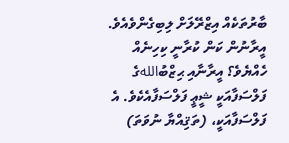ބާރުތަކެއް އިޒްރޭލަށް ލިބިގެންވެއެވެ.
އީރާނުން ކަން ކުރާނީ ކިހިނެއް ހެއްޔެވެ؟ އީރާނާއި ޙިޒްބުاللهގެ ފަލްސަފާއަކީ ޝީޢީ ފަލްސަފާއެކެވެ. އެ ފަލްސަފާއަކީ، (ތަޤިއްޔާ ނުވަތަ)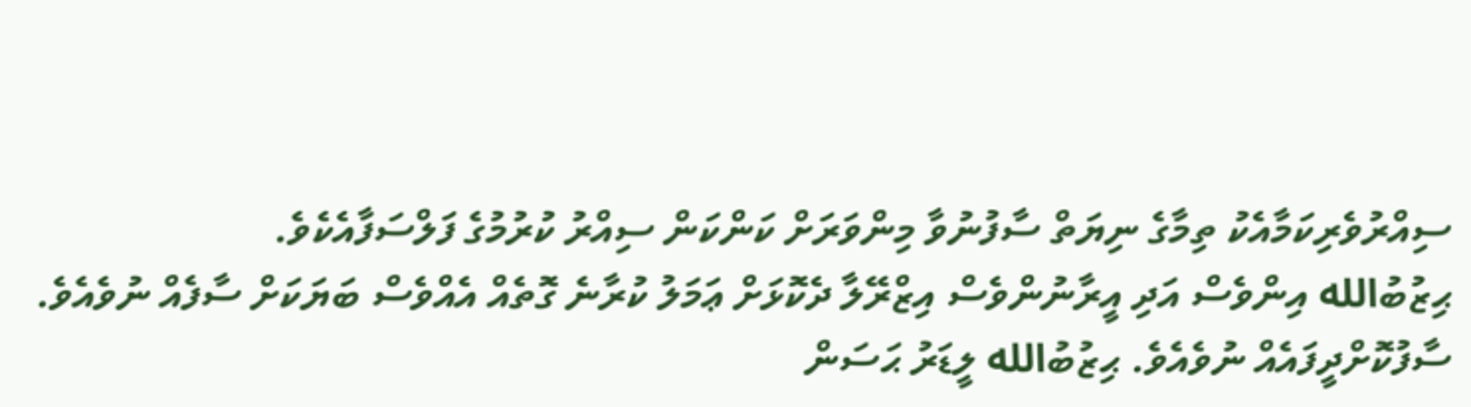ސިއްރުވެރިކަމާއެކު ތިމާގެ ނިޔަތް ސާފުނުވާ މިންވަރަށް ކަންކަން ސިއްރު ކުރުމުގެ ފަލްސަފާއެކެވެ.
ޙިޒުބުالله އިންވެސް އަދި އީރާނުންވެސް އިޒްރޭލާ ދެކޮޅަށް ޢަމަލު ކުރާނެ ގޮތެއް އެއްވެސް ބަޔަކަށް ސާފެއް ނުވެއެވެ. ސާފުކޮށްދީފައެއް ނުވެއެވެ. ޙިޒުބުالله ލީޑަރު ޙަސަން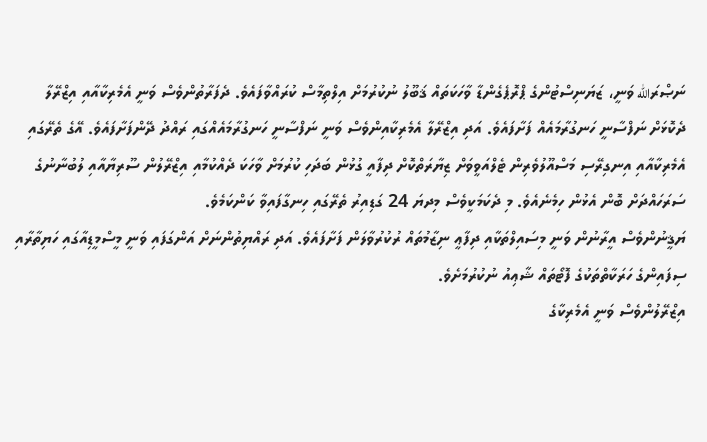ނަޞްރަالله ވަނީ، ޒަޔަނިސްޓުންގެ ޕްރޮޕެގެންޑާ ވާހަކަތައް ޤަބޫލު ނުކުރުމަށް އިލްތިމާސް ކުރައްވާފައެވެ. ދެފަރާތުންވެސް ވަނީ އެމެރިކާއާއި އިޒްރޭލާ ދެކޮޅަށް ނަފްސާނީ ހަނގުރާމައެއް ފަށާފައެވެ. އަދި އިޒްރޭލާ އެމެރިކާއިންވެސް ވަނީ ނަފްސާނީ ހަނގުރާމައެއްގައި ރައްދު ދޭންފަށާފައެވެ. އޭގެ ތެރޭގައި އެމެރިކާއާއި އިނގިރޭސި މަސްއޫލުވެރިން ޓެލްއަވީވަށް ޒިޔާރަތްކޮށް ދިފާއީ ގުޅުން ބަދަހި ކުރުމަށް ވާހަކަ ދެއްކުމާއި އިޒްރޭލުން ސޫރިޔާއާއި ލުބުނާނުގެ ސަރަހައްދަށް ބޮން އެޅުން ހިމެނެއެވެ. މި ދެކަމަކީވެސް މިދޔަ 24 ގަޑިއިރު ތެރޭގައި ހިނގާފައިވާ ކަންކަމެވެ.
ޔަޤީނުންވެސް އީރާނުން ވަނީ މިސައިލްތަކާއި ދިފާޢީ ނިޒާމުތައް ރުކުރުވާލަން ފަށާފައެވެ. އަދި ރައްޔިތުންނަށް އަންގަފައި ވަނީ މީސްމީޑިއާގައި ހަޔިތާރާއި ސިފައިންގެ ހަރަކާތްތަކުގެ ފޮޓޯތައް ޝާޢިއު ނުކުރުމަށެވެ.
އިޒްރޭލުންވެސް ވަނީ އެމެރިކާގެ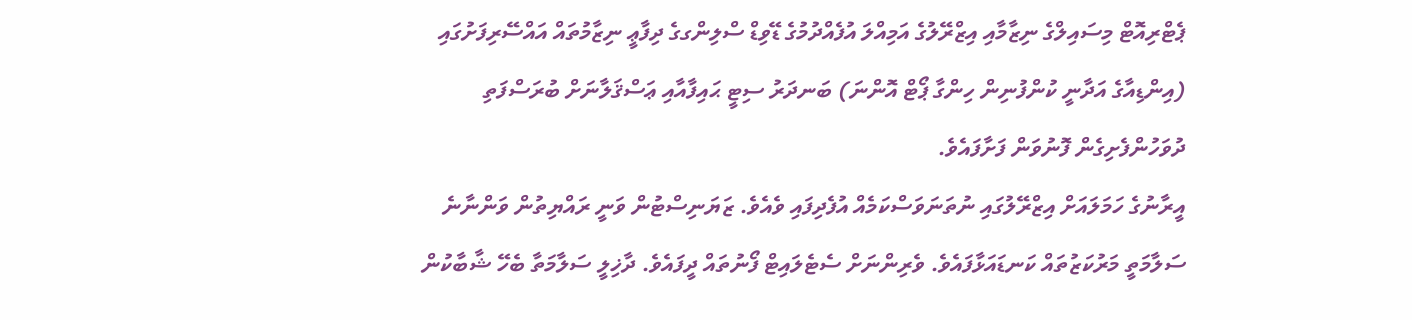ޕެޓްރިއޮޓް މިސައިލްގެ ނިޒާމާއި އިޒްރޭލުގެ އަމިއްލަ އުފެއްދުމުގެ ޑޭވިޑް ސްލިންގގެ ދިފާޢީ ނިޒާމުތައް އައްސޭރިފަށުގައި (އިންޑިއާގެ އަދާނީ ކުންފުނިން ހިންގާ ޕޯޓް އޮންނަ) ބަނދަރު ސިޓީ ޙައިފާއާއި ޢަސްޤަލާނަށް ބުރަސްފަތި ދުވަހުންފެށިގެން ފޮނުވަން ފަށާފައެވެ.
އީރާނުގެ ހަމަލައަށް އިޒްރޭލުގައި ނުތަނަވަސްކަމެއް އުފެދިފައި ވެއެވެ. ޒަޔަނިސްޓުން ވަނީ ރައްޔިތުން ވަންނާނެ ސަލާމަތީ މަރުކަޒުތައް ކަނޑައަޅާފައެވެ. ވެރިންނަށް ސެޓެލައިޓް ފޯނުތައް ދީފައެވެ. ދާޚިލީ ސަލާމަތާ ބެހޭ ޝާބާކުން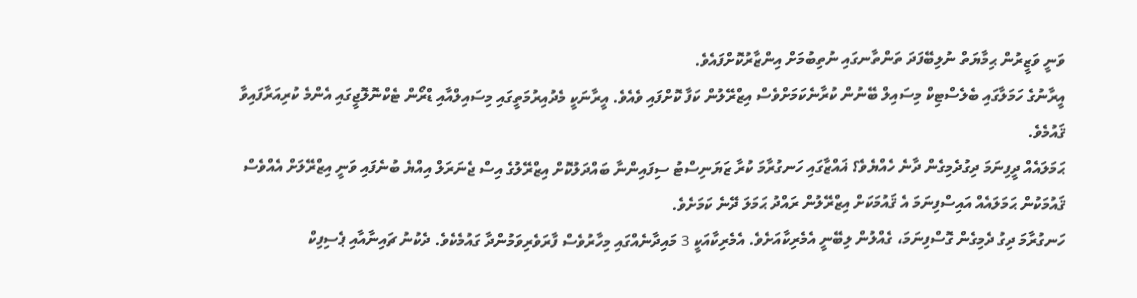ވަނީ ވަޒީރުން ޙިމާޔަތް ނުލިބޭފަދަ ތަންތާނގައި ނުތިބުމަށް އިންޒާރުކޮށްފައެވެ.
އީރާނުގެ ހަމަލާގައި ބެލެސްޓިކް މިސައިލް ބޭނުން ކުރާނެކަމަށްވެސް އިޒްރޭލުން ކަފާ ކޮށްފައި ވެއެވެ. އީރާނަކީ މެދުއިރުމަތީގައި މިސައިލްއާއި ޑްރޯން ޓެކްނޮލޮޖީގައި އެންމެ ކުރިއަރާފައިވާ ޤައުމެވެ.
ޙަމަލައެއް ދީފިނަމަ ދިގުދެމިގެން ދާނެ ހެއްޔެވެ؟ ޣައްޒާގައި ހަނގުރާމަ ކުރާ ޒަޔަނިސްޓު ސިފައިންނާ ބައްދަލުކޮށް އިޒްރޭލުގެ އިސް ޖެނަރަލް އިއްޔެ ބުނެފައި ވަނީ އިޒްރޭލަށް އެއްވެސް ޤައުމަކުން ޙަމަލައެއް އައިސްފިނަމަ އެ ޤައުމަކަށް އިޒްރޭލުން ރައްދު ޙަމަލަ ދޭނެ ކަމަށެވެ.
ހަނގުރާމަ ދިގު ދެމިގެން ގޮސްފިނަމަ، ގެއްލުން ލިބޭނީ އެމެރިކާއަށެވެ. އެމެރިކާއަކީ 3 މައިދާނެއްގައި މިހާރުވެސް ފާރަވެރިވަމުންދާ ގައުމެކެވެ. ދެކުނު ޗައިނާއާއި ޕެސިފިކް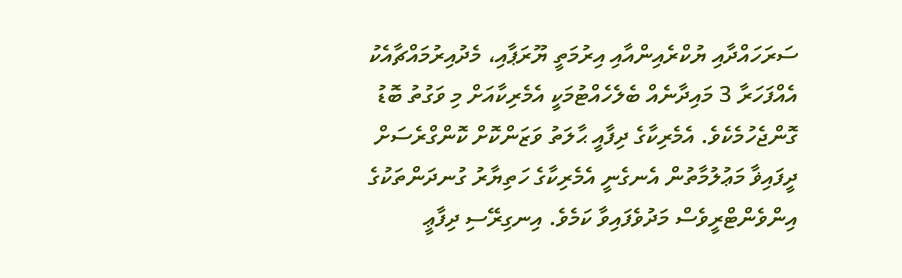ސަރަހައްދާއި ޔުކްރެއިންއާއި އިރުމަތީ ޔޫރަޕާއި، މެދުއިރުމައްޗާއެކު އެއްފަހަރާ 3 މައިދާނެއް ބެލެހެއްޓުމަކީ އެމެރިކާއަށް މި ވަގުތު ބޮޑު ގޮންޖެހުމެކެވެ. އެމެރިކާގެ ދިފާއީ ޙާލަތު ވަޒަންކޮށް ކޮންގްރެސަށް ދީފައިޥާ މަޢުލުމާތުން އެނގެނީ އެމެރިކާގެ ހަތިޔާރު ގުނދަންތަކުގެ އިންވެންޓްރީވެސް މަދުވެފައިވާ ކަމެވެ. އިނގިރޭސި ދިފާޢީ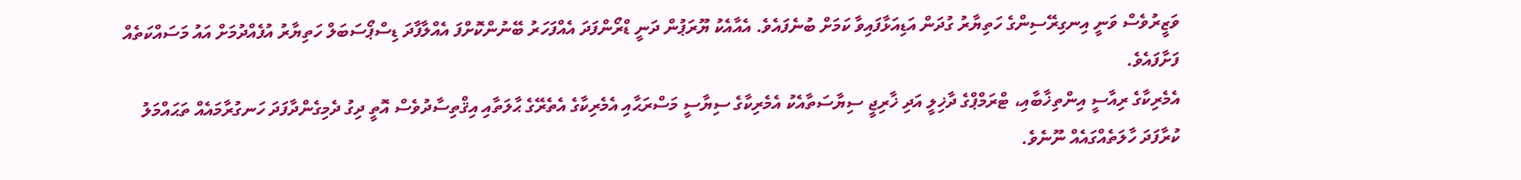ވަޒީރުވެސް ވަނީ އިނގިރޭސިންގެ ހަތިޔާރު ގުދަން އަޑިއަޅާފައިވާ ކަމަށް ބުނެފައެވެ. އެއާއެކު ޔޫރަޕުން ދަނީ ޑްރޯންފަދަ އެއްފަހަރު ބޭނުންކޮށްފަ އެއްލާފާދަ ޑިސްޕޯސަބަލް ހަތިޔާރު އުފެއްދުމަށް އައު މަސައްކަތެއް ފަށާފައެވެ.
އެމެރިކާގެ ރިއާސީ އިންތިޚާބާއި، ޓްރަމްޕްގެ ދާޚިލީ އަދި ޚާރިޖީ ސިޔާސަތާއެކު އެމެރިކާގެ ސިޔާސީ މަސްރަޙާއި އެމެރިކާގެ އެތެރޭގެ ޙާލަތާއި އިޤްތިސާދުވެސް އޮތީ ދިގު ދެމިގެންދާފަދަ ހަނގުރާމައެއް ތަޙައްމަލު ކުރާފަދަ ހާލަތެއްގައެއް ނޫނެވެ.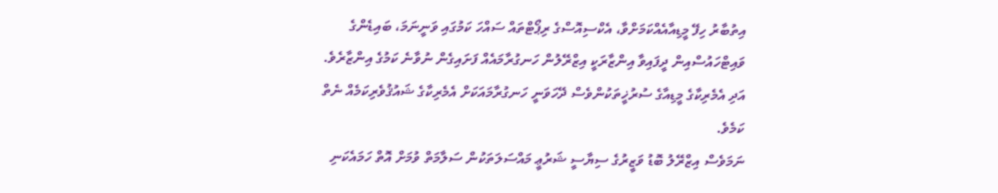އިތުބާރު ހިފޭ މީޑިއާއެއްކަމަށްވާ، އެކްސިއޮސްގެ ރިޕޯޓްތައް ސައްހަ ކަމުގައި ވަނީނަމަ، ބައިޑެންގެ ވައިޓްހައުސްއިން ދީފައިވާ އިންޒާރަކީ އިޒްރޭލުން ހަނގުރާމައެއް ފަށައިގެން ނުވާނެ ކަމުގެ އިންޒާރެވެ. އަދި އެމެރިކާގެ މީޑިއާގެ ސުރުޚީތަކުންވެސް ދޭހަވަނީ ހަނގުރާމައަކަށް އެމެރިކާގެ ޝައުޤުވެރިކަމެއް ނެތް ކަމެވެ.
ނަމަވެސް އިޒްރޭލު ބޮޑު ވަޒީރުގެ ސިޔާސީ ޝަރުޢީ މައްސަލަތަކުން ސަލާމަތް ވުމަށް އޮތް ހަމައެކަނި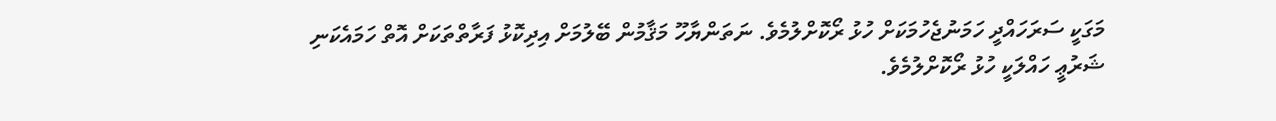މަގަކީ ސަރަހައްދީ ހަމަނުޖެހުމަކަށް ހުޅު ރޯކޮށްލުމެވެ. ނަތަންޔާހޫ މަޤާމުން ބޭލުމަށް އިދިކޮޅު ފަރާތްތަކަށް އޮތް ހަމައެކަނި ޝަރުޢީ ހައްލަކީ ހުޅު ރޯކޮށްލުމެވެ.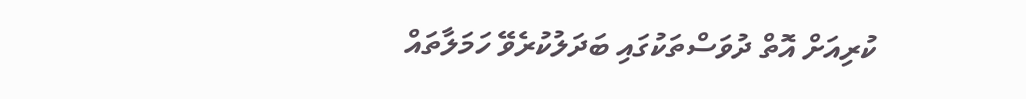ކުރިއަށް އޮތް ދުވަސްތަކުގައި ބަދަލުކުރެވޭ ހަމަލާތައް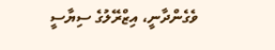ވެގެންދާނީ، އިޒްރޭލުގެ ސިޔާސީ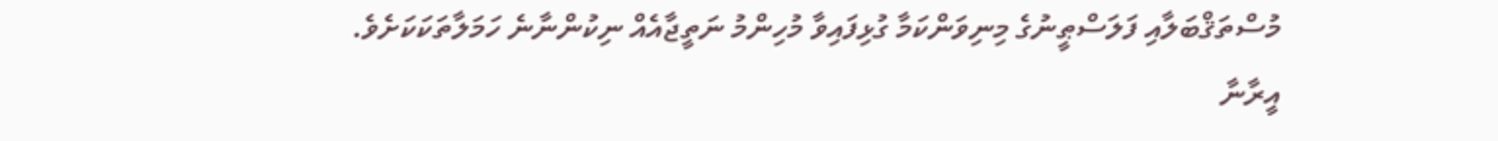މުސްތަޤްބަލާއި ފަލަސްޠީނުގެ މިނިވަންކަމާ ގުޅިފައިވާ މުހިންމު ނަތީޖާއެއް ނިކުންނާނެ ހަމަލާތަކަކަށެވެ. އީރާނާ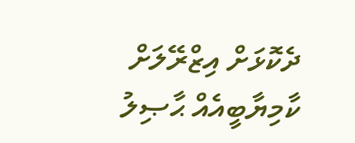ދެކޮޅަށް އިޒްރޭލަށް ކާމިޔާބީއެއް ޙާޞިލު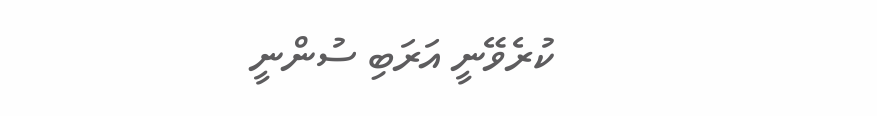ކުރެވޭނީ އަރަބި ސުންނީ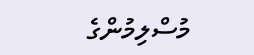މުސްލިމުންގެ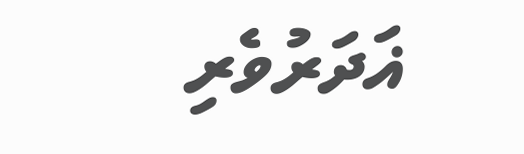ޣަދަރުވެރި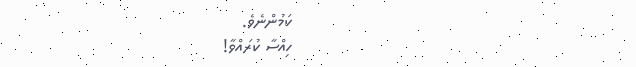ކަމުންނެވެ.
ހިއްސާ ކުރައްވާ!